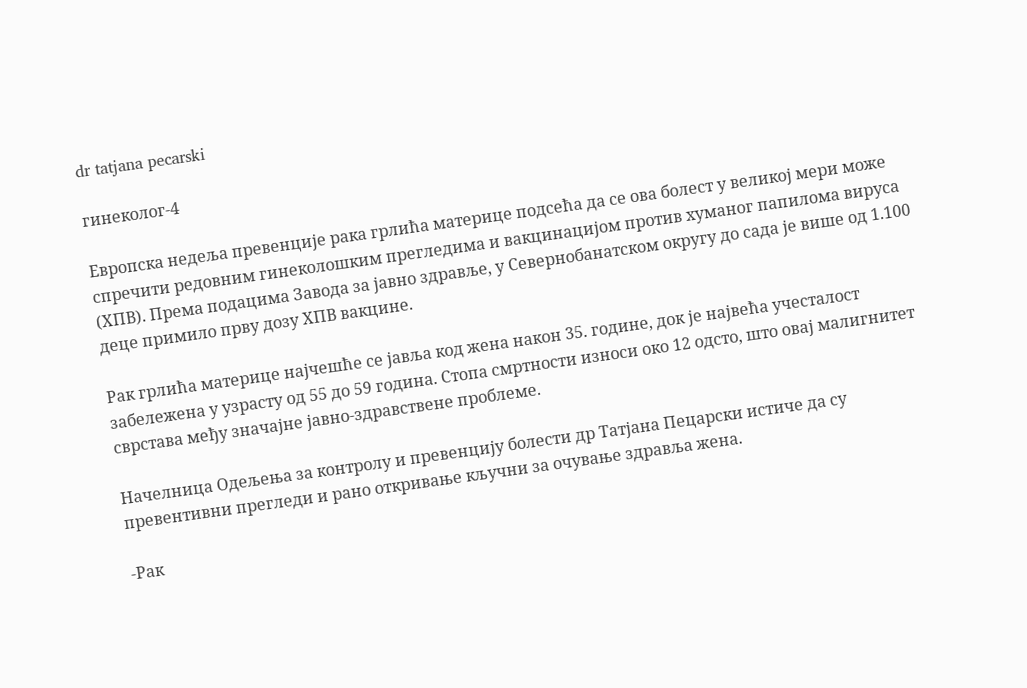dr tatjana pecarski

гинеколог-4

Европска недеља превенције рака грлића материце подсећа да се ова болест у великој мери може спречити редовним гинеколошким прегледима и вакцинацијом против хуманог папилома вируса (ХПВ). Према подацима Завода за јавно здравље, у Севернобанатском округу до сада је више од 1.100 деце примило прву дозу ХПВ вакцине.

Рак грлића материце најчешће се јавља код жена након 35. године, док је највећа учесталост забележена у узрасту од 55 до 59 година. Стопа смртности износи око 12 одсто, што овај малигнитет сврстава међу значајне јавно-здравствене проблеме.

Начелница Одељења за контролу и превенцију болести др Татјана Пецарски истиче да су превентивни прегледи и рано откривање кључни за очување здравља жена.

-Рак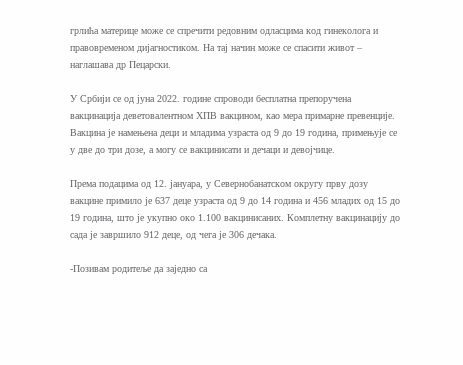грлића материце може се спречити редовним одласцима код гинеколога и правовременом дијагностиком. На тај начин може се спасити живот – наглашава др Пецарски.

У Србији се од јуна 2022. године спроводи бесплатна препоручена вакцинација деветовалентном ХПВ вакцином, као мера примарне превенције. Вакцина је намењена деци и младима узраста од 9 до 19 година, примењује се у две до три дозе, а могу се вакцинисати и дечаци и девојчице.

Према подацима од 12. јануара, у Севернобанатском округу прву дозу вакцине примило је 637 деце узраста од 9 до 14 година и 456 младих од 15 до 19 година, што је укупно око 1.100 вакцинисаних. Комплетну вакцинацију до сада је завршило 912 деце, од чега је 306 дечака.

-Позивам родитеље да заједно са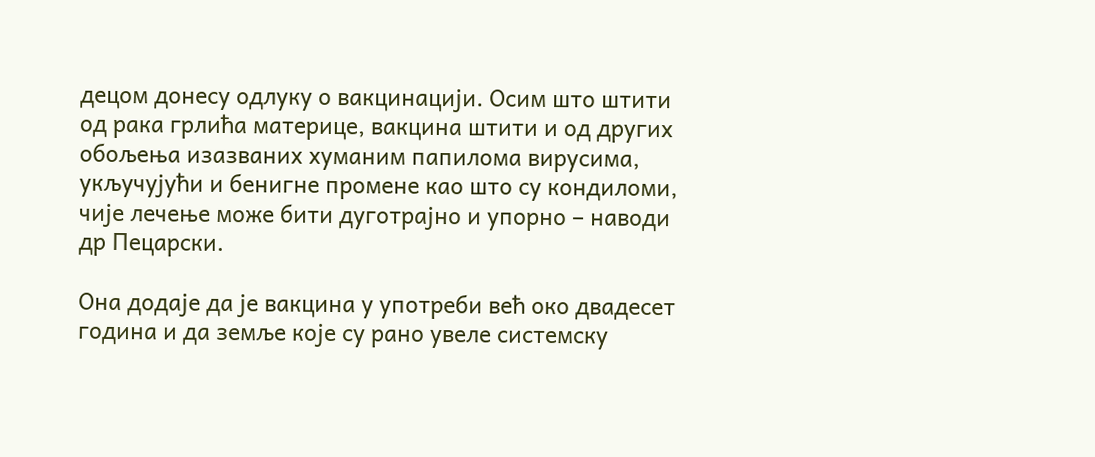децом донесу одлуку о вакцинацији. Осим што штити од рака грлића материце, вакцина штити и од других обољења изазваних хуманим папилома вирусима, укључујући и бенигне промене као што су кондиломи, чије лечење може бити дуготрајно и упорно – наводи др Пецарски.

Она додаје да је вакцина у употреби већ око двадесет година и да земље које су рано увеле системску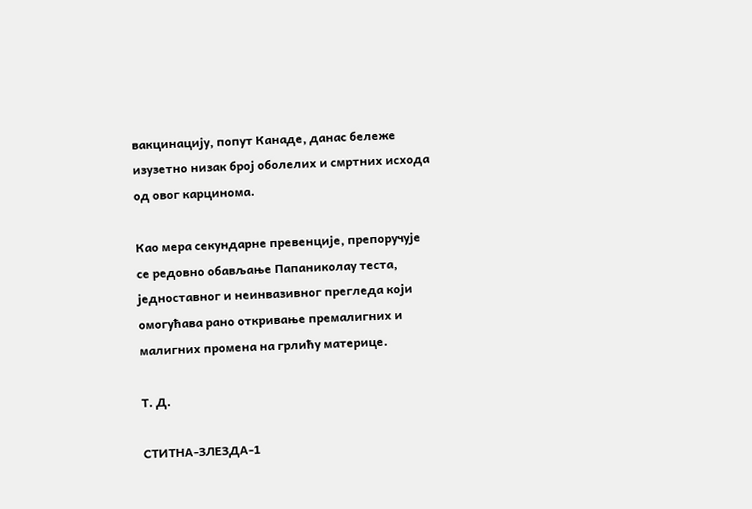вакцинацију, попут Канаде, данас бележе изузетно низак број оболелих и смртних исхода од овог карцинома.

Као мера секундарне превенције, препоручује се редовно обављање Папаниколау теста, једноставног и неинвазивног прегледа који омогућава рано откривање премалигних и малигних промена на грлићу материце.

Т. Д.

СТИТНА-ЗЛЕЗДА-1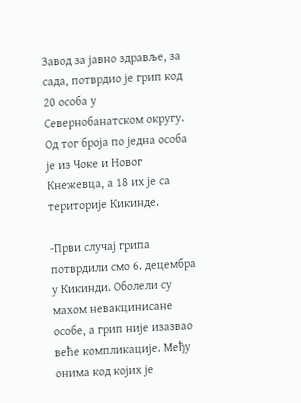Завод за јавно здравље, за сада, потврдио је грип код 20 особа у Севернобанатском округу. Од тог броја по једна особа је из Чоке и Новог Кнежевца, а 18 их је са територије Кикинде.

-Први случај грипа потврдили смо 6. децембра у Кикинди. Оболели су махом невакцинисане особе, а грип није изазвао веће компликације. Међу онима код којих је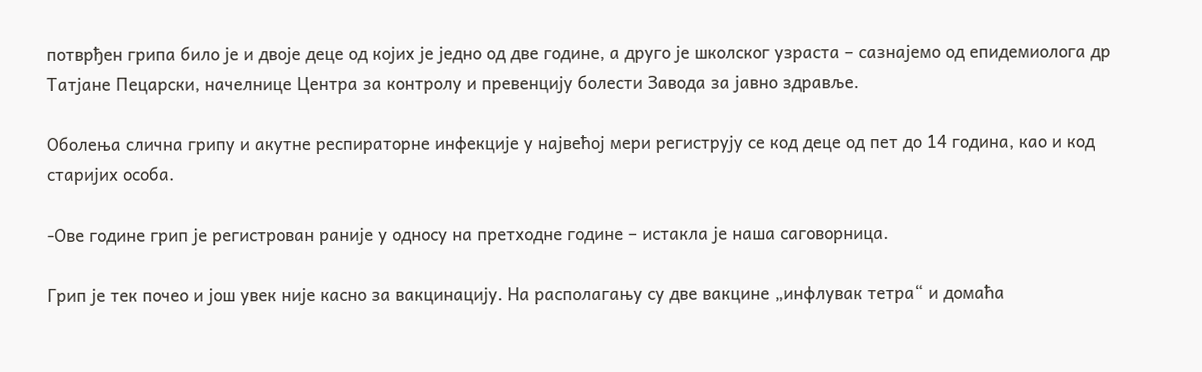потврђен грипа било је и двоје деце од којих је једно од две године, а друго је школског узраста – сазнајемо од епидемиолога др Татјане Пецарски, начелнице Центра за контролу и превенцију болести Завода за јавно здравље.

Оболења слична грипу и акутне респираторне инфекције у највећој мери региструју се код деце од пет до 14 година, као и код старијих особа.

-Ове године грип је регистрован раније у односу на претходне године – истакла је наша саговорница.

Грип је тек почео и још увек није касно за вакцинацију. На располагању су две вакцине „инфлувак тетра“ и домаћа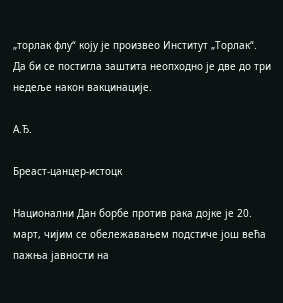„торлак флу“ коју је произвео Институт „Торлак“. Да би се постигла заштита неопходно је две до три недеље након вакцинације.

А.Ђ.

Бреаст-цанцер-истоцк

Национални Дан борбе против рака дојке је 20. март, чијим се обележавањем подстиче још већа пажња јавности на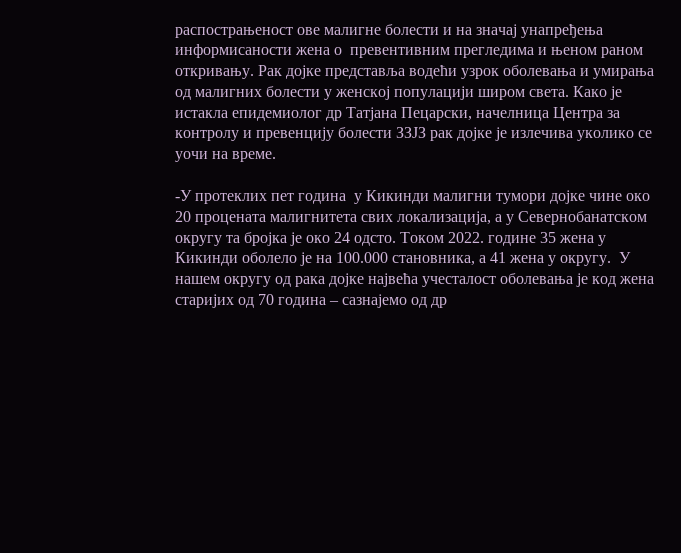распострањеност ове малигне болести и на значај унапређења информисаности жена о  превентивним прегледима и њеном раном откривању. Рак дојке представља водећи узрок оболевања и умирања од малигних болести у женској популацији широм света. Како је истакла епидемиолог др Татјана Пецарски, начелница Центра за контролу и превенцију болести ЗЗЈЗ рак дојке је излечива уколико се уочи на време.

-У протеклих пет година  у Кикинди малигни тумори дојке чине око 20 процената малигнитета свих локализација, а у Севернобанатском округу та бројка је око 24 одсто. Током 2022. године 35 жена у Кикинди оболело је на 100.000 становника, а 41 жена у округу.  У нашем округу од рака дојке највећа учесталост оболевања је код жена старијих од 70 година – сазнајемо од др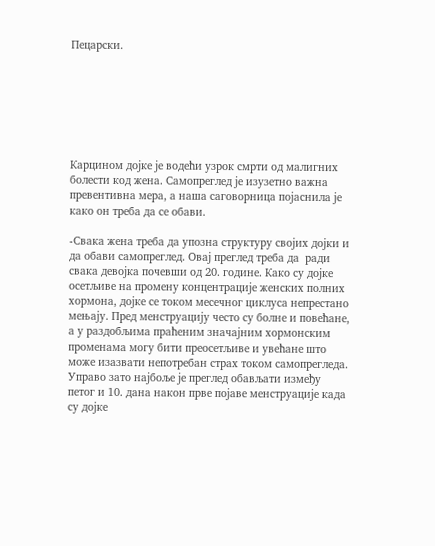Пецарски.







Карцином дојке је водећи узрок смрти од малигних болести код жена. Самопреглед је изузетно важна превентивна мера, а наша саговорница појаснила је како он треба да се обави.

-Свака жена треба да упозна структуру својих дојки и да обави самопреглед. Овај преглед треба да  ради свака девојка почевши од 20. године. Како су дојке осетљиве на промену концентрације женских полних хормона, дојке се током месечног циклуса непрестано мењају. Пред менструацију често су болне и повећане, а у раздобљима праћеним значајним хормонским променама могу бити преосетљиве и увећане што може изазвати непотребан страх током самопрегледа. Управо зато најбоље је преглед обављати између петог и 10. дана након прве појаве менструације када су дојке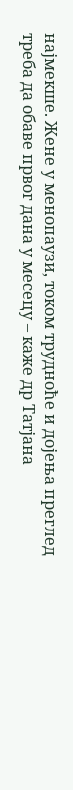најмекше. Жене у менопаузи, током трудноће и дојења преглед треба да обаве првог дана у месецу – каже др Татјана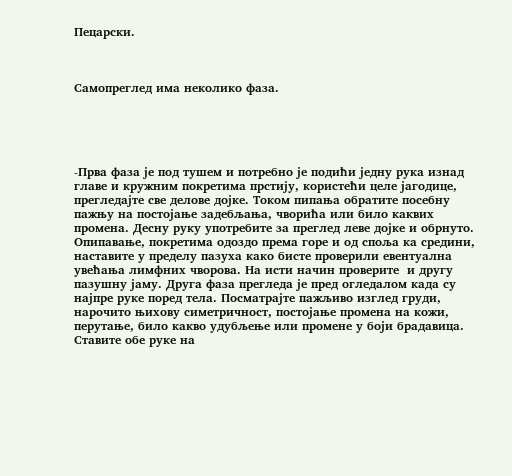Пецарски.



Самопреглед има неколико фаза.





-Прва фаза је под тушем и потребно је подићи једну рука изнад главе и кружним покретима прстију, користећи целе јагодице, прегледајте све делове дојке. Током пипања обратите посебну пажњу на постојање задебљања, чворића или било каквих промена. Десну руку употребите за преглед леве дојке и обрнуто. Опипавање, покретима одоздо према горе и од споља ка средини, наставите у пределу пазуха како бисте проверили евентуална увећања лимфних чворова. На исти начин проверите  и другу пазушну јаму. Друга фаза прегледа је пред огледалом када су  најпре руке поред тела. Посматрајте пажљиво изглед груди, нарочито њихову симетричност, постојање промена на кожи, перутање, било какво удубљење или промене у боји брадавица. Ставите обе руке на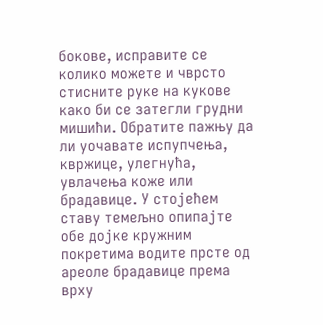бокове, исправите се колико можете и чврсто стисните руке на кукове како би се затегли грудни мишићи. Обратите пажњу да ли уочавате испупчења, квржице, улегнућа, увлачења коже или брадавице. У стојећем ставу темељно опипајте обе дојке кружним покретима водите прсте од ареоле брадавице према врху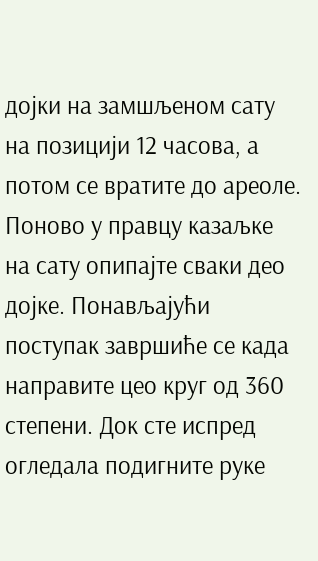дојки на замшљеном сату на позицији 12 часова, а потом се вратите до ареоле. Поново у правцу казаљке на сату опипајте сваки део дојке. Понављајући поступак завршиће се када направите цео круг од 360 степени. Док сте испред огледала подигните руке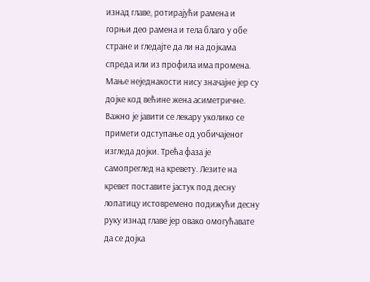изнад главе, ротирајући рамена и горњи део рамена и тела благо у обе стране и гледајте да ли на дојкама спреда или из профила има промена. Мање неједнакости нису значајне јер су дојке код већине жена асиметричне. Важно је јавити се лекару уколико се примети одступање од уобичајеног изгледа дојки. Трећа фаза је самопреглед на кревету. Лезите на кревет поставите јастук под десну лопатицу истовремено подижући десну руку изнад главе јер овако омогућавате да се дојка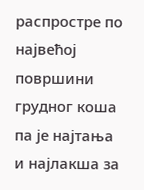распростре по највећој површини грудног коша па је најтања и најлакша за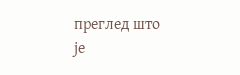преглед што је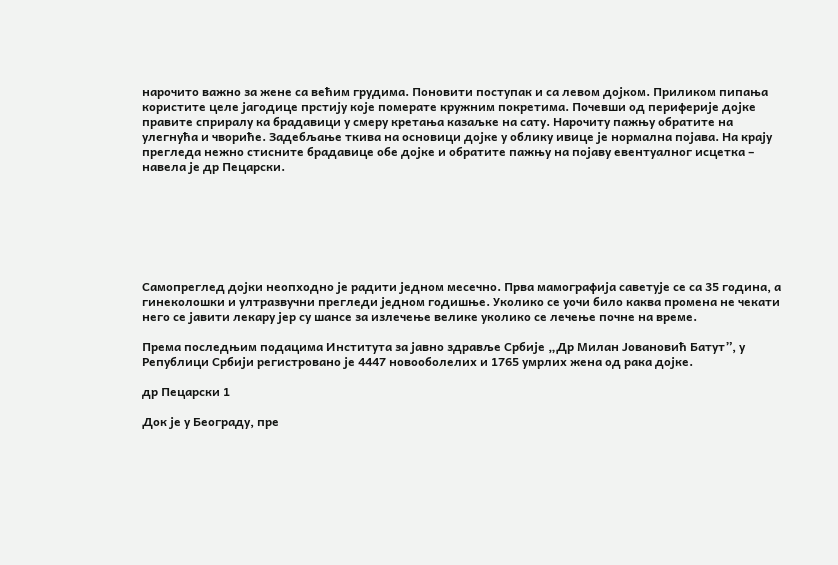нарочито важно за жене са већим грудима. Поновити поступак и са левом дојком. Приликом пипања користите целе јагодице прстију које померате кружним покретима. Почевши од периферије дојке правите сприралу ка брадавици у смеру кретања казаљке на сату. Нарочиту пажњу обратите на улегнућа и чвориће. Задебљање ткива на основици дојке у облику ивице је нормална појава. На крају прегледа нежно стисните брадавице обе дојке и обратите пажњу на појаву евентуалног исцетка – навела је др Пецарски.







Самопреглед дојки неопходно је радити једном месечно. Прва мамографија саветује се са 35 година, а гинеколошки и ултразвучни прегледи једном годишње. Уколико се уочи било каква промена не чекати него се јавити лекару јер су шансе за излечење велике уколико се лечење почне на време.

Према последњим подацима Института за јавно здравље Србије „Др Милан Јовановић Батут”, у Републици Србији регистровано је 4447 новооболелих и 1765 умрлих жена од рака дојке.

др Пецарски 1

Док је у Београду, пре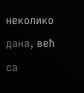неколико дана, већ са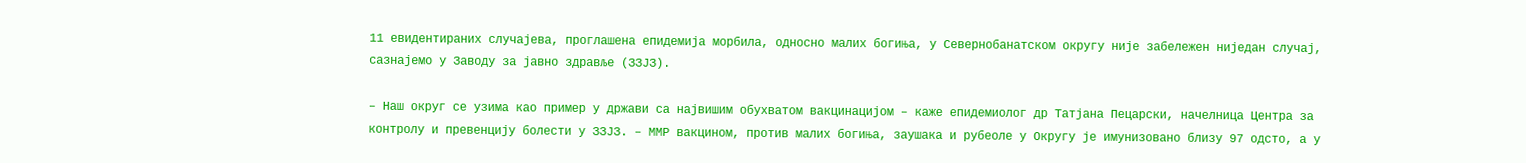11 евидентираних случајева, проглашена епидемија морбила, односно малих богиња, у Севернобанатском округу није забележен ниједан случај, сазнајемо у Заводу за јавно здравље (ЗЗЈЗ).

– Наш округ се узима као пример у држави са највишим обухватом вакцинацијом – каже епидемиолог др Татјана Пецарски, начелница Центра за контролу и превенцију болести у ЗЗЈЗ. – ММР вакцином, против малих богиња, заушака и рубеоле у Округу је имунизовано близу 97 одсто, а у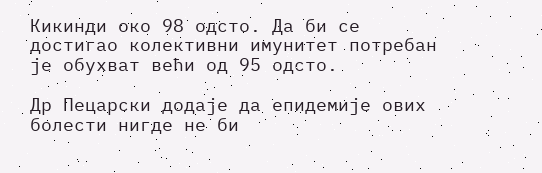Кикинди око 98 одсто. Да би се достигао колективни имунитет потребан је обухват већи од 95 одсто.

Др Пецарски додаје да епидемије ових болести нигде не би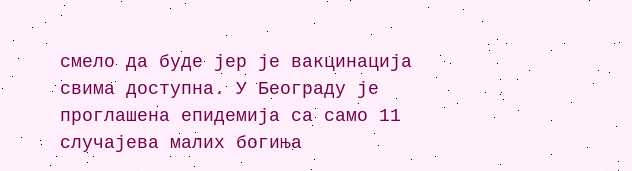смело да буде јер је вакцинација свима доступна. У Београду је проглашена епидемија са само 11 случајева малих богиња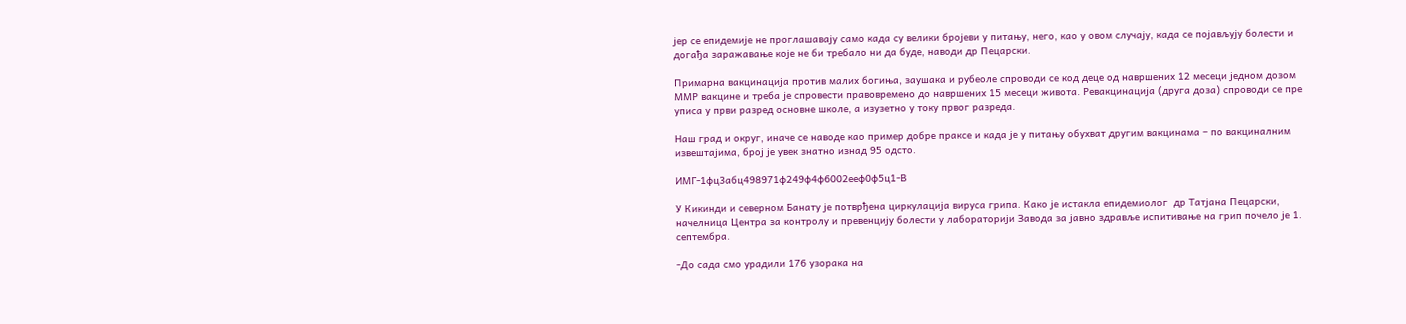јер се епидемије не проглашавају само када су велики бројеви у питању, него, као у овом случају, када се појављују болести и догађа заражавање које не би требало ни да буде, наводи др Пецарски.

Примарна вакцинација против малих богиња, заушака и рубеоле спроводи се код деце од навршених 12 месеци једном дозом ММР вакцине и треба је спровести правовремено до навршених 15 месеци живота. Ревакцинација (друга доза) спроводи се пре уписа у први разред основне школе, а изузетно у току првог разреда.

Наш град и округ, иначе се наводе као пример добре праксе и када је у питању обухват другим вакцинама – по вакциналним извештајима, број је увек знатно изнад 95 одсто.

ИМГ-1фц3абц498971ф249ф4ф6002ееф0ф5ц1-В

У Кикинди и северном Банату је потврђена циркулација вируса грипа. Како је истакла епидемиолог  др Татјана Пецарски, начелница Центра за контролу и превенцију болести у лабораторији Завода за јавно здравље испитивање на грип почело је 1. септембра.

-До сада смо урадили 176 узорака на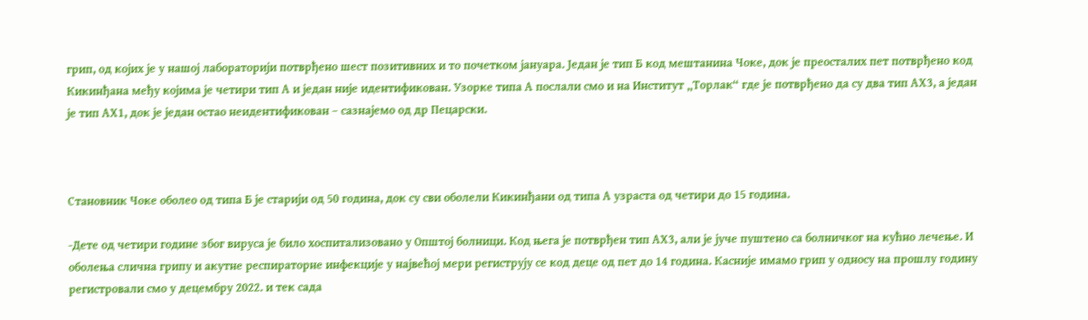грип, од којих је у нашој лабораторији потврђено шест позитивних и то почетком јануара. Један је тип Б код мештанина Чоке, док је преосталих пет потврђено код Кикинђана међу којима је четири тип А и један није идентификован. Узорке типа А послали смо и на Институт „Торлак“ где је потврђено да су два тип АХ3, а један је тип АХ1, док је један остао неидентификован – сазнајемо од др Пецарски.



Становник Чоке оболео од типа Б је старији од 50 година, док су сви оболели Кикинђани од типа А узраста од четири до 15 година.

-Дете од четири године због вируса је било хоспитализовано у Општој болници. Код њега је потврђен тип АХ3, али је јуче пуштено са болничког на кућно лечење. И оболења слична грипу и акутне респираторне инфекције у највећој мери региструју се код деце од пет до 14 година. Касније имамо грип у односу на прошлу годину регистровали смо у децембру 2022. и тек сада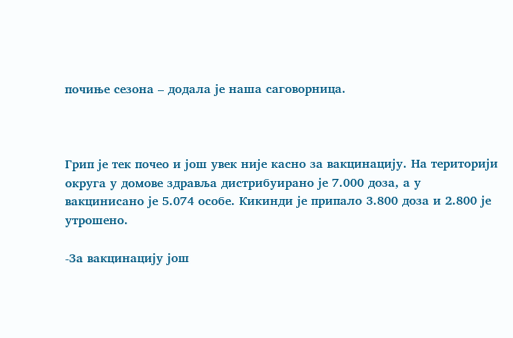почиње сезона – додала је наша саговорница.



Грип је тек почео и још увек није касно за вакцинацију. На територији округа у домове здравља дистрибуирано је 7.000 доза, а у вакцинисано је 5.074 особе. Кикинди је припало 3.800 доза и 2.800 је утрошено.

-За вакцинацију још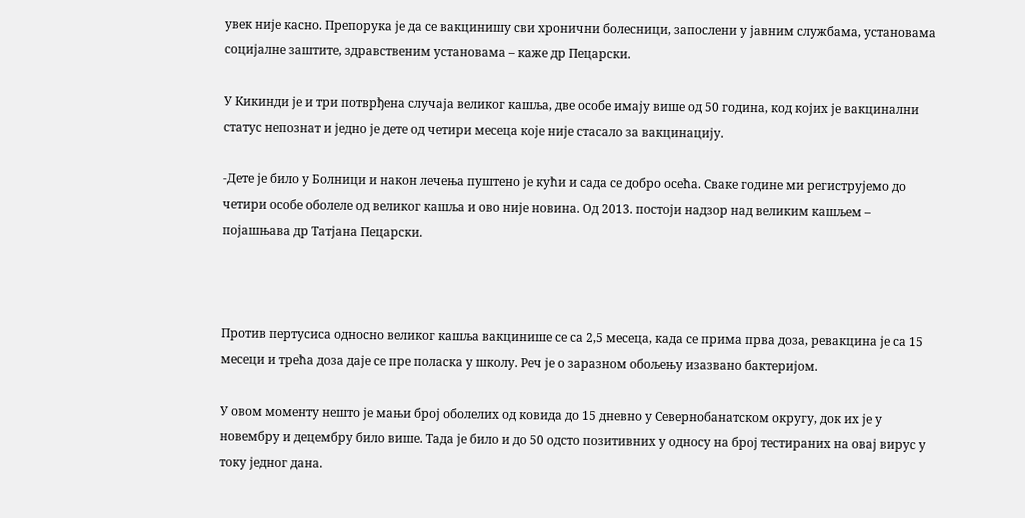увек није касно. Препорука је да се вакцинишу сви хронични болесници, запослени у јавним службама, установама социјалне заштите, здравственим установама – каже др Пецарски.

У Кикинди је и три потврђена случаја великог кашља, две особе имају више од 50 година, код којих је вакцинални статус непознат и једно је дете од четири месеца које није стасало за вакцинацију.

-Дете је било у Болници и након лечења пуштено је кући и сада се добро осећа. Сваке године ми региструјемо до четири особе оболеле од великог кашља и ово није новина. Од 2013. постоји надзор над великим кашљем – појашњава др Татјана Пецарски.



Против пертусиса односно великог кашља вакцинише се са 2,5 месеца, када се прима прва доза, ревакцина је са 15 месеци и трећа доза даје се пре поласка у школу. Реч је о заразном обољењу изазвано бактеријом.

У овом моменту нешто је мањи број оболелих од ковида до 15 дневно у Севернобанатском округу, док их је у новембру и децембру било више. Тада је било и до 50 одсто позитивних у односу на број тестираних на овај вирус у току једног дана.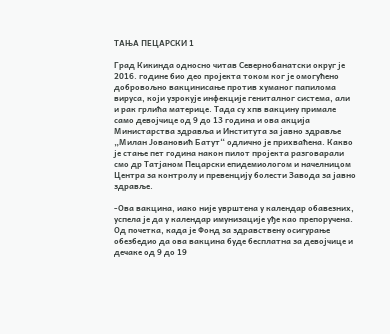ТАЊА ПЕЦАРСКИ 1

Град Кикинда односно читав Севернобанатски округ је 2016. године био део пројекта током ког је омогућено добровољно вакцинисање против хуманог папилома вируса, који узрокује инфекције гениталног система, али и рак грлића материце. Тада су хпв вакцину примале само девојчице од 9 до 13 година и ова акција Министарства здравља и Института за јавно здравље „Милан Јовановић Батут“ одлично је прихваћена. Какво је стање пет година након пилот пројекта разговарали смо др Татјаном Пецарски епидемиологом и начелницом Центра за контролу и превенцију болести Завода за јавно здравље.

-Ова вакцина, иако није уврштена у календар обавезних, успела је да у календар имунизације уђе као препоручена. Од почетка, када је Фонд за здравствену осигурање обезбедио да ова вакцина буде бесплатна за девојчице и дечаке од 9 до 19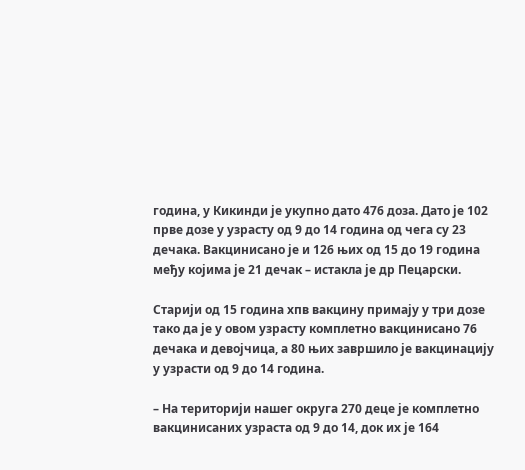година, у Кикинди је укупно дато 476 доза. Дато је 102 прве дозе у узрасту од 9 до 14 година од чега су 23 дечака. Вакцинисано је и 126 њих од 15 до 19 година међу којима је 21 дечак – истакла је др Пецарски.

Старији од 15 година хпв вакцину примају у три дозе тако да је у овом узрасту комплетно вакцинисано 76 дечака и девојчица, а 80 њих завршило је вакцинацију у узрасти од 9 до 14 година.

– На територији нашег округа 270 деце је комплетно вакцинисаних узраста од 9 до 14, док их је 164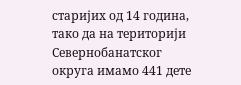старијих од 14 година, тако да на територији Севернобанатског округа имамо 441 дете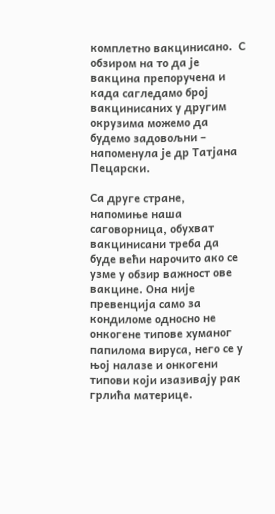комплетно вакцинисано.  С обзиром на то да је вакцина препоручена и када сагледамо број вакцинисаних у другим окрузима можемо да будемо задовољни – напоменула је др Татјана Пецарски.

Са друге стране, напомиње наша саговорница, обухват вакцинисани треба да буде већи нарочито ако се узме у обзир важност ове вакцине. Она није превенција само за кондиломе односно не онкогене типове хуманог папилома вируса, него се у њој налазе и онкогени типови који изазивају рак грлића материце.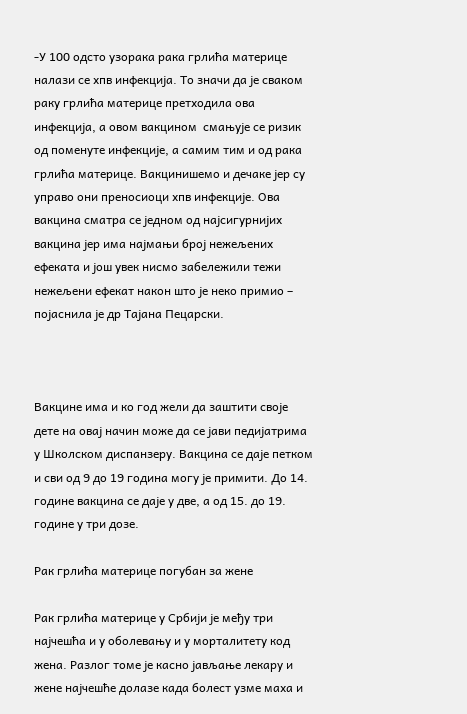-У 100 одсто узорака рака грлића материце налази се хпв инфекција. То значи да је сваком раку грлића материце претходила ова инфекција, а овом вакцином  смањује се ризик од поменуте инфекције, а самим тим и од рака грлића материце. Вакцинишемо и дечаке јер су управо они преносиоци хпв инфекције. Ова вакцина сматра се једном од најсигурнијих вакцина јер има најмањи број нежељених ефеката и још увек нисмо забележили тежи нежељени ефекат након што је неко примио – појаснила је др Тајана Пецарски.



Вакцине има и ко год жели да заштити своје дете на овај начин може да се јави педијатрима у Школском диспанзеру. Вакцина се даје петком и сви од 9 до 19 година могу је примити. До 14. године вакцина се даје у две, а од 15. до 19. године у три дозе.

Рак грлића материце погубан за жене

Рак грлића материце у Србији је међу три најчешћа и у оболевању и у морталитету код жена. Разлог томе је касно јављање лекару и жене најчешће долазе када болест узме маха и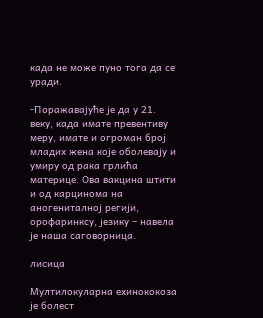када не може пуно тога да се уради.

-Поражавајуће је да у 21. веку, када имате превентиву меру, имате и огроман број младих жена које оболевају и умиру од рака грлића материце. Ова вакцина штити и од карцинома на аногениталној регији, орофаринксу, језику – навела је наша саговорница.

лисица

Мултилокуларна ехинококоза је болест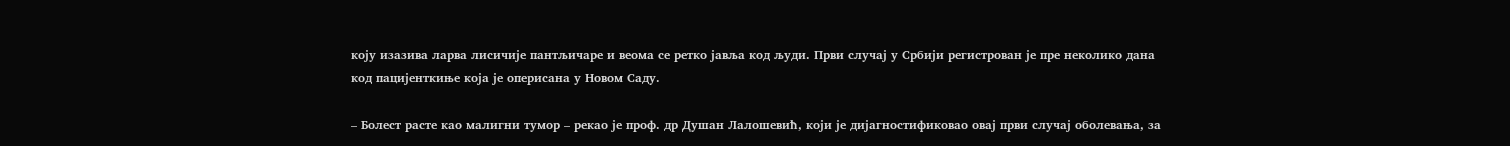коју изазива ларва лисичије пантљичаре и веома се ретко јавља код људи. Први случај у Србији регистрован је пре неколико дана код пацијенткиње која је оперисана у Новом Саду.

– Болест расте као малигни тумор – рекао је проф. др Душан Лалошевић, који је дијагностификовао овај први случај оболевања, за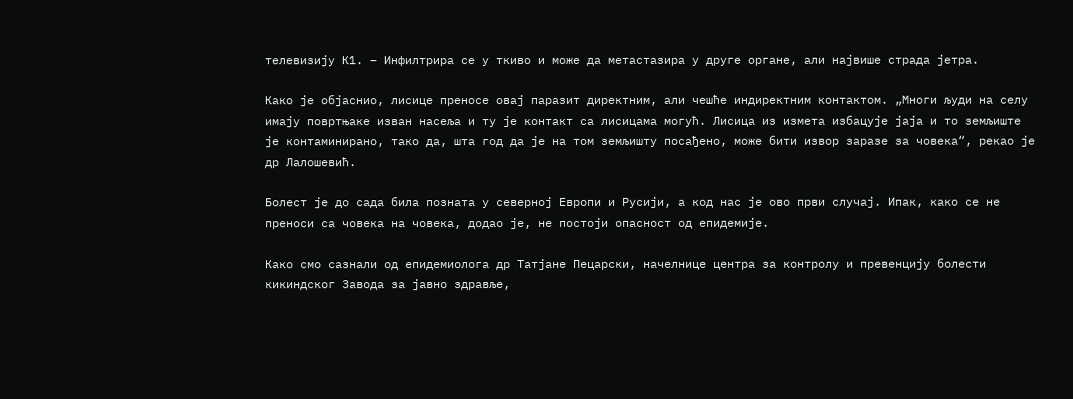телевизију К1. – Инфилтрира се у ткиво и може да метастазира у друге органе, али највише страда јетра.

Како је објаснио, лисице преносе овај паразит директним, али чешће индиректним контактом. „Многи људи на селу имају повртњаке изван насеља и ту је контакт са лисицама могућ. Лисица из измета избацује јаја и то земљиште је контаминирано, тако да, шта год да је на том земљишту посађено, може бити извор заразе за човека“, рекао је др Лалошевић.

Болест је до сада била позната у северној Европи и Русији, а код нас је ово први случај. Ипак, како се не преноси са човека на човека, додао је, не постоји опасност од епидемије.

Како смо сазнали од епидемиолога др Татјане Пецарски, начелнице центра за контролу и превенцију болести кикиндског Завода за јавно здравље,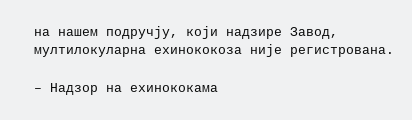на нашем подручју, који надзире Завод, мултилокуларна ехинококоза није регистрована.

– Надзор на ехинококама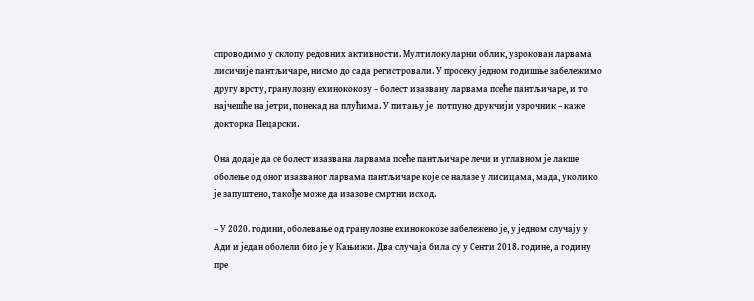спроводимо у склопу редовних активности. Мултилокуларни облик, узрокован ларвама лисичије пантљичаре, нисмо до сада регистровали. У просеку једном годишње забележимо другу врсту, гранулозну ехинококозу – болест изазвану ларвама псеће пантљичаре, и то најчешће на јетри, понекад на плућима. У питању је  потпуно друкчији узрочник – каже докторка Пецарски.

Она додаје да се болест изазвана ларвама псеће пантљичаре лечи и углавном је лакше оболење од оног изазваног ларвама пантљичаре које се налазе у лисицама, мада, уколико је запуштено, такође може да изазове смртни исход.

– У 2020. години, оболевање од гранулозне ехинококозе забележено је, у једном случају у Ади и један оболели био је у Кањижи. Два случаја била су у Сенти 2018. године, а годину пре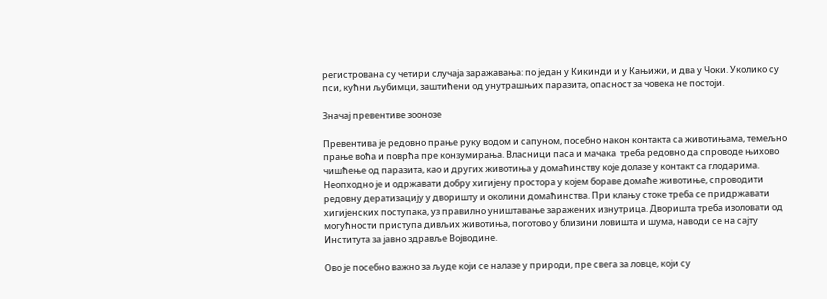регистрована су четири случаја заражавања: по један у Кикинди и у Кањижи, и два у Чоки. Уколико су пси, кућни љубимци, заштићени од унутрашњих паразита, опасност за човека не постоји.

Значај превентиве зоонозе

Превентива је редовно прање руку водом и сапуном, посебно након контакта са животињама, темељно прање воћа и поврћа пре конзумирања. Власници паса и мачака  треба редовно да спроводе њихово чишћење од паразита, као и других животиња у домаћинству које долазе у контакт са глодарима. Неопходно је и одржавати добру хигијену простора у којем бораве домаће животиње, спроводити редовну дератизацију у дворишту и околини домаћинства. При клању стоке треба се придржавати хигијенских поступака, уз правилно уништавање заражених изнутрица. Дворишта треба изоловати од могућности приступа дивљих животиња, поготово у близини ловишта и шума, наводи се на сајту Института за јавно здравље Војводине.

Ово је посебно важно за људе који се налазе у природи, пре свега за ловце, који су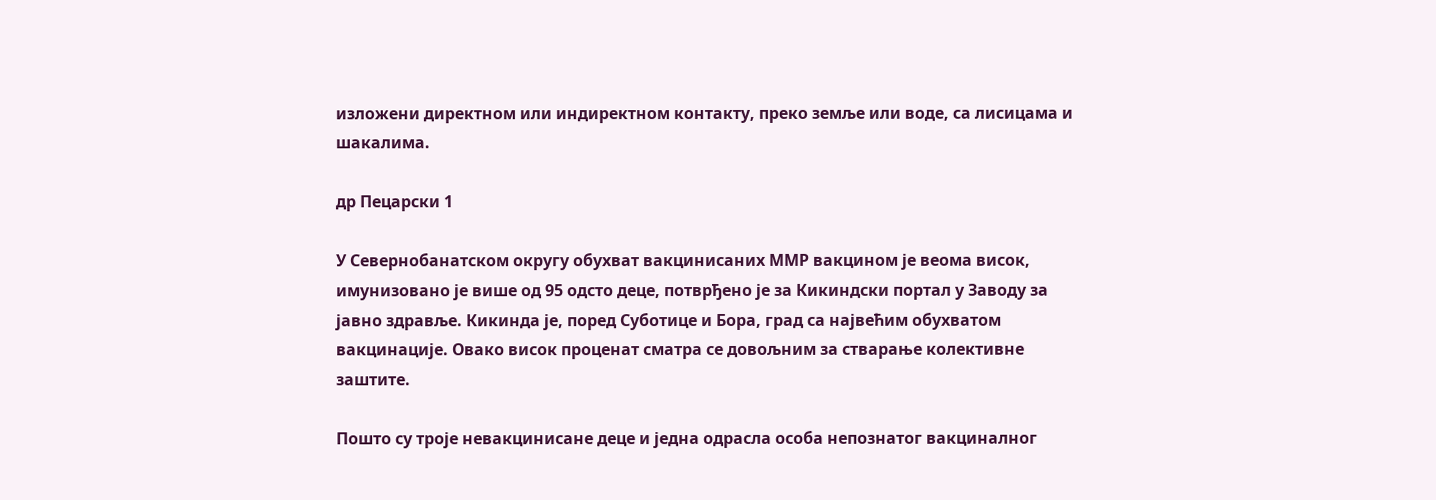изложени директном или индиректном контакту, преко земље или воде, са лисицама и шакалима.

др Пецарски 1

У Севернобанатском округу обухват вакцинисаних ММР вакцином је веома висок, имунизовано је више од 95 одсто деце, потврђено је за Кикиндски портал у Заводу за јавно здравље. Кикинда је, поред Суботице и Бора, град са највећим обухватом вакцинације. Овако висок проценат сматра се довољним за стварање колективне заштите.

Пошто су троје невакцинисане деце и једна одрасла особа непознатог вакциналног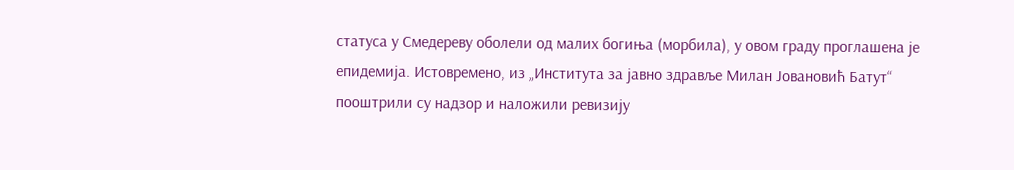статуса у Смедереву оболели од малих богиња (морбила), у овом граду проглашена је епидемија. Истовремено, из „Института за јавно здравље Милан Јовановић Батут“ пооштрили су надзор и наложили ревизију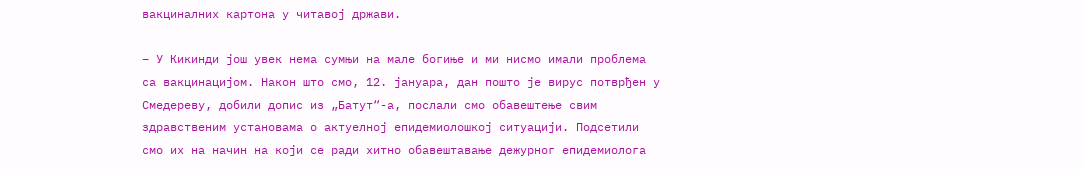вакциналних картона у читавој држави.

– У Кикинди још увек нема сумњи на мале богиње и ми нисмо имали проблема са вакцинацијом. Након што смо, 12. јануара, дан пошто је вирус потврђен у Смедереву, добили допис из „Батут“-а, послали смо обавештење свим здравственим установама о актуелној епидемиолошкој ситуацији. Подсетили смо их на начин на који се ради хитно обавештавање дежурног епидемиолога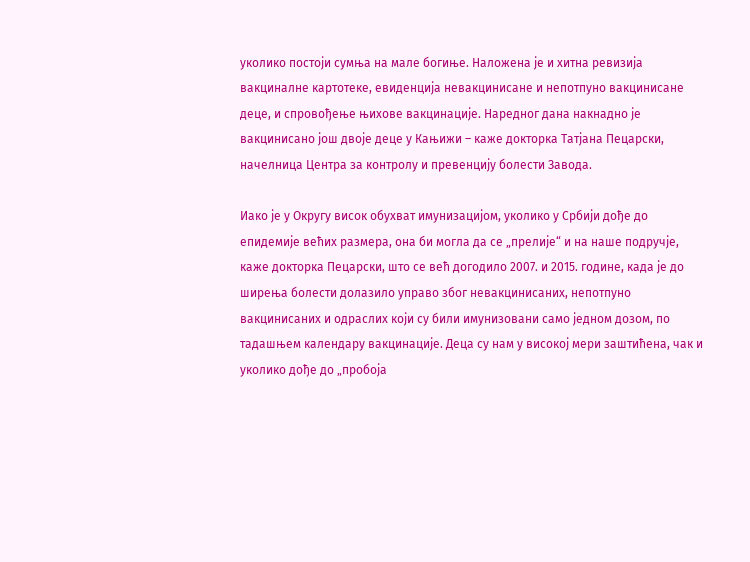уколико постоји сумња на мале богиње. Наложена је и хитна ревизија вакциналне картотеке, евиденција невакцинисане и непотпуно вакцинисане деце, и спровођење њихове вакцинације. Наредног дана накнадно је вакцинисано још двоје деце у Кањижи – каже докторка Татјана Пецарски, начелница Центра за контролу и превенцију болести Завода.

Иако је у Округу висок обухват имунизацијом, уколико у Србији дође до епидемије већих размера, она би могла да се „прелије“ и на наше подручје, каже докторка Пецарски, што се већ догодило 2007. и 2015. године, када је до ширења болести долазило управо због невакцинисаних, непотпуно вакцинисаних и одраслих који су били имунизовани само једном дозом, по тадашњем календару вакцинације. Деца су нам у високој мери заштићена, чак и уколико дође до „пробоја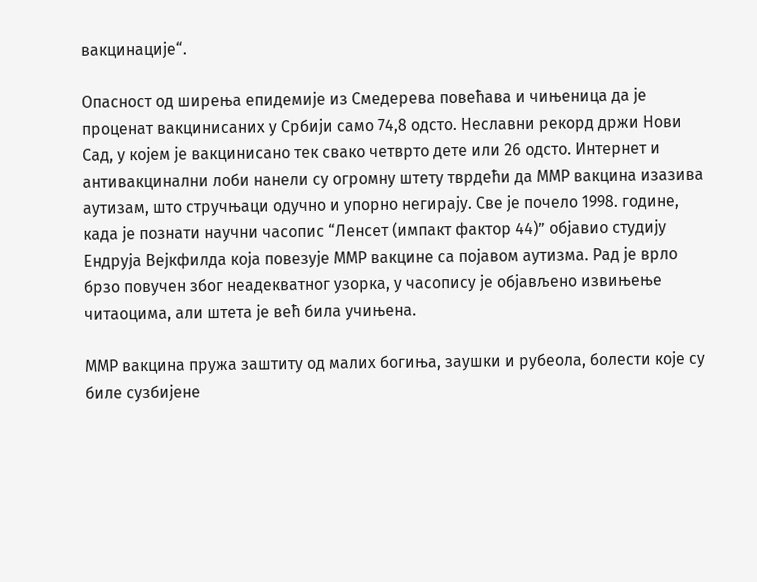вакцинације“.

Опасност од ширења епидемије из Смедерева повећава и чињеница да је проценат вакцинисаних у Србији само 74,8 одсто. Неславни рекорд држи Нови Сад, у којем је вакцинисано тек свако четврто дете или 26 одсто. Интернет и антивакцинални лоби нанели су огромну штету тврдећи да ММР вакцина изазива аутизам, што стручњаци одучно и упорно негирају. Све је почело 1998. године, када је познати научни часопис “Ленсет (импакт фактор 44)” објавио студију Ендруја Вејкфилда која повезује ММР вакцине са појавом аутизма. Рад је врло брзо повучен због неадекватног узорка, у часопису је објављено извињење читаоцима, али штета је већ била учињена.

ММР вакцина пружа заштиту од малих богиња, заушки и рубеола, болести које су биле сузбијене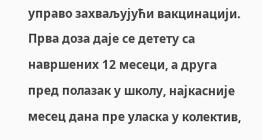управо захваљујући вакцинацији. Прва доза даје се детету са навршених 12 месеци, а друга пред полазак у школу, најкасније месец дана пре уласка у колектив,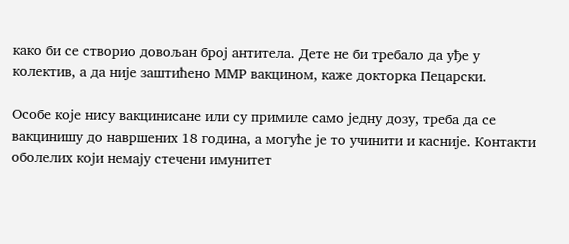како би се створио довољан број антитела. Дете не би требало да уђе у колектив, а да није заштићено ММР вакцином, каже докторка Пецарски.

Особе које нису вакцинисане или су примиле само једну дозу, треба да се вакцинишу до навршених 18 година, а могуће је то учинити и касније. Контакти оболелих који немају стечени имунитет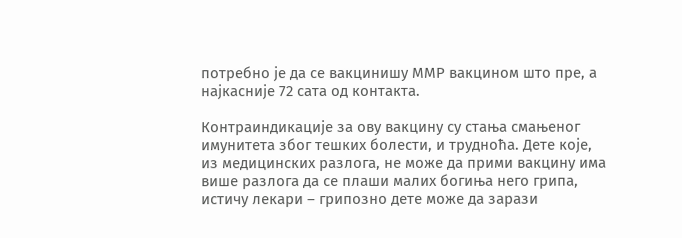потребно је да се вакцинишу ММР вакцином што пре, а најкасније 72 сата од контакта.

Контраиндикације за ову вакцину су стања смањеног имунитета због тешких болести, и трудноћа. Дете које, из медицинских разлога, не може да прими вакцину има више разлога да се плаши малих богиња него грипа, истичу лекари – грипозно дете може да зарази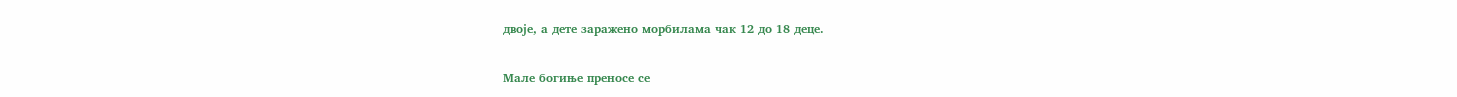двоје, а дете заражено морбилама чак 12 до 18 деце.

Мале богиње преносе се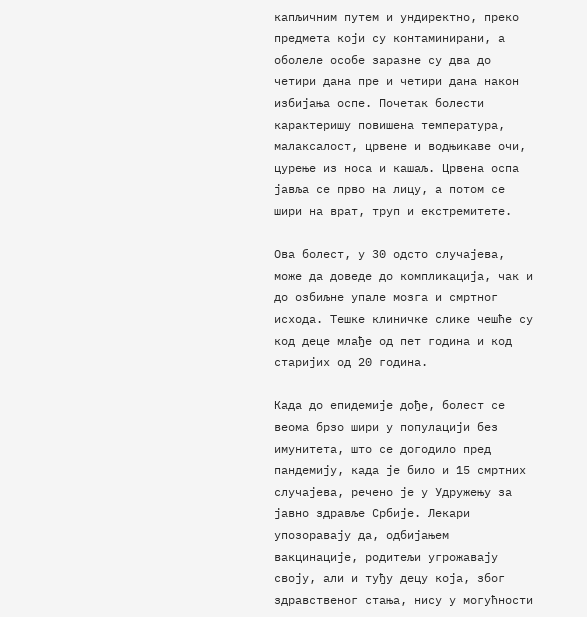капљичним путем и ундиректно, преко предмета који су контаминирани, а оболеле особе заразне су два до четири дана пре и четири дана након избијања оспе. Почетак болести карактеришу повишена температура, малаксалост, црвене и водњикаве очи, цурење из носа и кашаљ. Црвена оспа јавља се прво на лицу, а потом се шири на врат, труп и екстремитете.

Ова болест, у 30 одсто случајева, може да доведе до компликација, чак и до озбиљне упале мозга и смртног исхода. Тешке клиничке слике чешће су код деце млађе од пет година и код старијих од 20 година.

Када до епидемије дође, болест се веома брзо шири у популацији без имунитета, што се догодило пред пандемију, када је било и 15 смртних случајева, речено је у Удружењу за јавно здравље Србије. Лекари упозоравају да, одбијањем вакцинације, родитељи угрожавају своју, али и туђу децу која, због здравственог стања, нису у могућности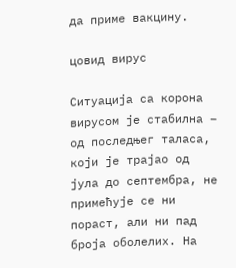да приме вакцину.

цовид вирус

Ситуација са корона вирусом је стабилна – од последњег таласа, који је трајао од јула до септембра, не примећује се ни пораст, али ни пад броја оболелих. На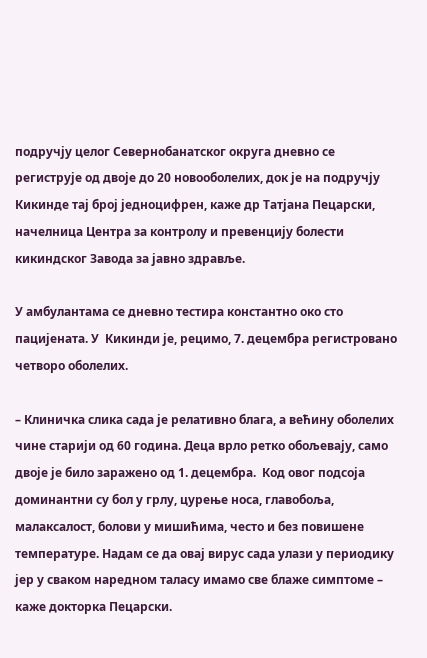подручју целог Севернобанатског округа дневно се региструје од двоје до 20 новооболелих, док је на подручју Кикинде тај број једноцифрен, каже др Татјана Пецарски, начелница Центра за контролу и превенцију болести кикиндског Завода за јавно здравље.

У амбулантама се дневно тестира константно око сто пацијената. У  Кикинди је, рецимо, 7. децембра регистровано четворо оболелих.

– Клиничка слика сада је релативно блага, а већину оболелих чине старији од 60 година. Деца врло ретко обољевају, само двоје је било заражено од 1. децембра.  Код овог подсоја доминантни су бол у грлу, цурење носа, главобоља, малаксалост, болови у мишићима, често и без повишене температуре. Надам се да овај вирус сада улази у периодику јер у сваком наредном таласу имамо све блаже симптоме – каже докторка Пецарски.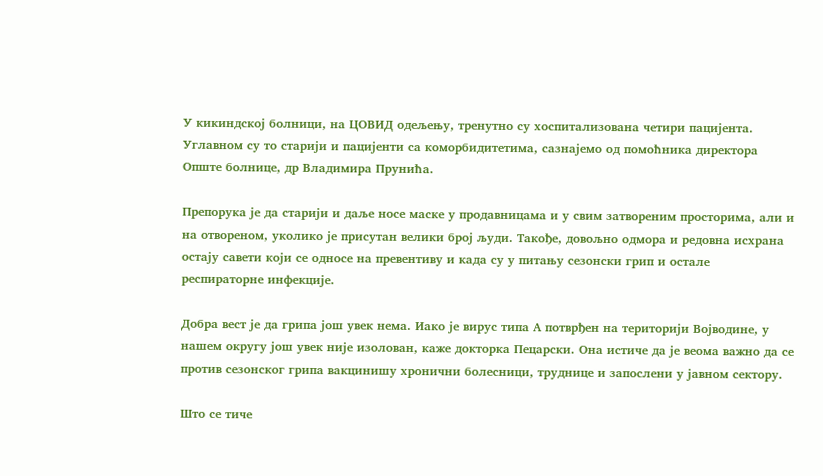У кикиндској болници, на ЦОВИД одељењу, тренутно су хоспитализована четири пацијента. Углавном су то старији и пацијенти са коморбидитетима, сазнајемо од помоћника директора Опште болнице, др Владимира Прунића.

Препорука је да старији и даље носе маске у продавницама и у свим затвореним просторима, али и на отвореном, уколико је присутан велики број људи. Такође, довољно одмора и редовна исхрана остају савети који се односе на превентиву и када су у питању сезонски грип и остале респираторне инфекције.

Добра вест је да грипа још увек нема. Иако је вирус типа А потврђен на територији Војводине, у нашем округу још увек није изолован, каже докторка Пецарски. Она истиче да је веома важно да се против сезонског грипа вакцинишу хронични болесници, труднице и запослени у јавном сектору.

Што се тиче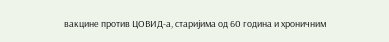вакцине против ЦОВИД-а, старијима од 60 година и хроничним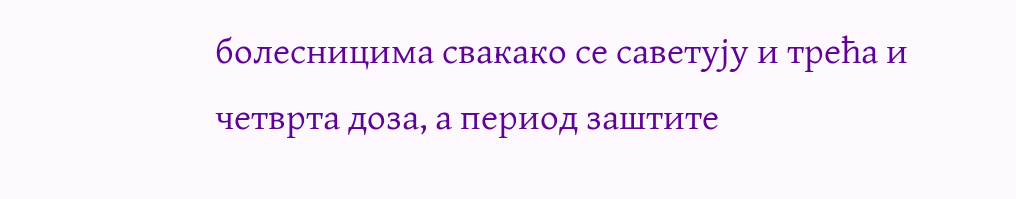болесницима свакако се саветују и трећа и четврта доза, а период заштите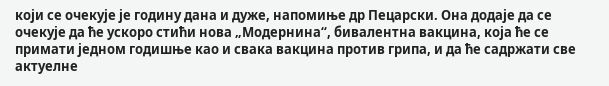који се очекује је годину дана и дуже, напомиње др Пецарски. Она додаје да се очекује да ће ускоро стићи нова „Модернина“, бивалентна вакцина, која ће се примати једном годишње као и свака вакцина против грипа, и да ће садржати све актуелне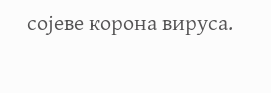сојеве корона вируса.